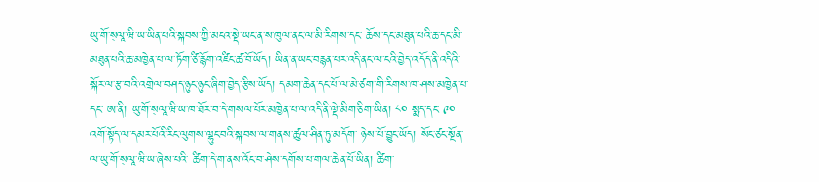ཡུ་གོ་ས྄ལཱ་ཝི་ཡ་ཡིན་པའི་སྐབས་ཀྱི་མངའ་སྡེ་ཡང་ན་ས་ཁུལ་ནང་ལ་མི་རིགས་དང་ ཆོས་དང་མཐུན་པའི་ཆ་དང་མི་མཐུན་པའི་ཆ་མཁྱེན་པ་ལ་ཏོག་ཙི་རྙོག་འཛིང་ཚ་བོ་ཡོད། ཡིན་ན་ཡང་བརྙན་པར་འདི་ནང་ལ་ངའི་བྱེད་འདོད་ནི་འདིའི་སྐོར་ལ་རྩ་བའི་འགྲེལ་བཤད་ཉུང་ཉུང་ཞིག་བྱེད་རྩིས་ཡོད། དམག་ཆེན་དང་པོ་ལ་མེ་ཙག་གི་རིགས་ཁ་ཤས་མཁྱེན་པ་དང་ ཨ་ནི། ཡུ་གོ་ས྄ལཱ་ཝི་ཡ་ཁ་ཐོར་བ་དེ་གསལ་པོར་མཁྱེན་པ་ལ་འདི་ནི་ལྡེ་མིག་ཅིག་ཡིན། ༨༠ སྨད་དང་ ༩༠ འགོ་སྟོད་ལ་དམར་པོའི་རིང་ལུགས་ལྷུང་བའི་སྐབས་ལ་གནས་ཚུལ་ཤིན་ཏུ་མདོག་ ཉེས་པོ་བྱུང་ཡོད། སོང་ཙང་སྔོན་ལ་ཡུ་གོ་ས྄ལཱ་ཝི་ཡ་ཞེས་པའི་ ཚིག་དེ་ག་ནས་འོང་བ་ཤེས་དགོས་པ་གལ་ཆེན་པོ་ཡིན། ཚིག་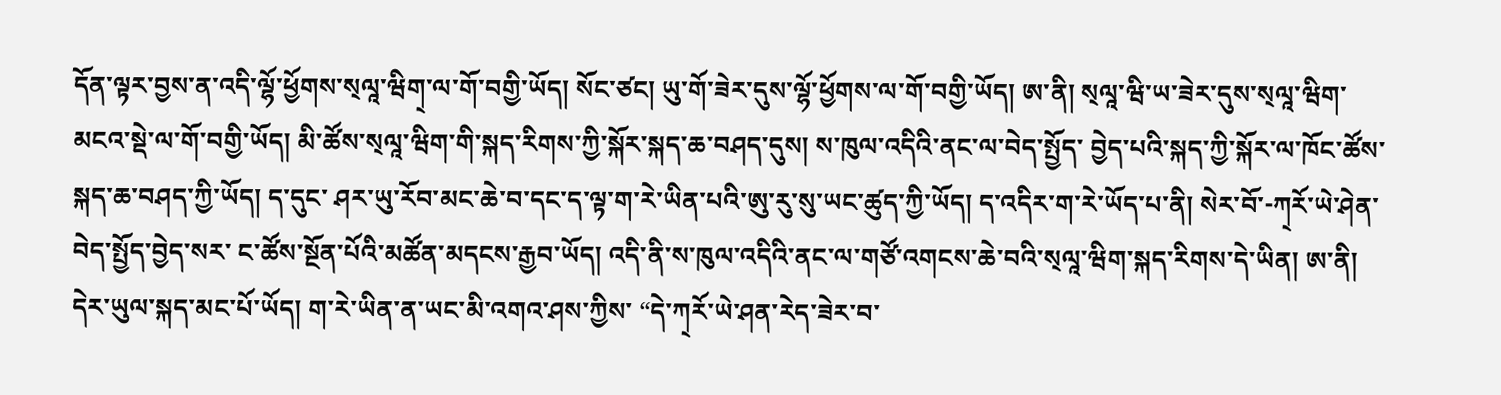དོན་ལྟར་བྱས་ན་འདི་ལྷོ་ཕྱོགས་ས྄ལཱ་ཝིག྄་ལ་གོ་བགྱི་ཡོད། སོང་ཙང། ཡུ་གོ་ཟེར་དུས་ལྷོ་ཕྱོགས་ལ་གོ་བགྱི་ཡོད། ཨ་ནི། ས྄ལཱ་ཝི་ཡ་ཟེར་དུས་ས྄ལཱ་ཝིག་མངའ་སྡེ་ལ་གོ་བགྱི་ཡོད། མི་ཚོས་ས྄ལཱ་ཝིག་གི་སྐད་རིགས་ཀྱི་སྐོར་སྐད་ཆ་བཤད་དུས། ས་ཁུལ་འདིའི་ནང་ལ་བེད་སྤྱོད་ བྱེད་པའི་སྐད་ཀྱི་སྐོར་ལ་ཁོང་ཚོས་སྐད་ཆ་བཤད་ཀྱི་ཡོད། ད་དུང་ ཤར་ཡུ་རོབ་མང་ཆེ་བ་དང་ད་ལྟ་ག་རེ་ཡིན་པའི་ཨུ་རུ་སུ་ཡང་ཚུད་ཀྱི་ཡོད། ད་འདིར་ག་རེ་ཡོད་པ་ནི། སེར་བོ་-ཀ྄རོ་ཡེ་ཤེན་བེད་སྤྱོད་བྱེད་སར་ ང་ཚོས་སྔོན་པོའི་མཚོན་མདངས་རྒྱབ་ཡོད། འདི་ནི་ས་ཁུལ་འདིའི་ནང་ལ་གཙོ་འགངས་ཆེ་བའི་ས྄ལཱ་ཝིག་སྐད་རིགས་དེ་ཡིན། ཨ་ནི། དེར་ཡུལ་སྐད་མང་པོ་ཡོད། ག་རེ་ཡིན་ན་ཡང་མི་འགའ་ཤས་ཀྱིས་ “དེ་ཀ྄རོ་ཡེ་ཤན་རེད་ཟེར་བ་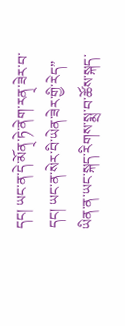དང། ཡང་ན་དེ་མོན྄་ཏེ་ནེག་རན྄་ཟེར་བ་དང། ཡང་ན་སེར་བི་ཡེན་ཟེར་གྱི་རེད” ཡིན་ན་ཡང་སྐད་རིགས་སྨྲ་བ་ཚོས་སྐད་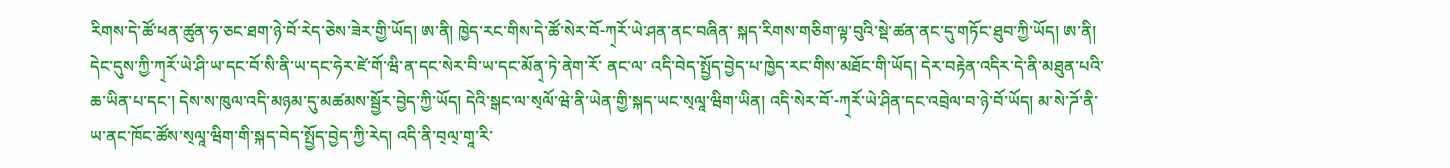རིགས་དེ་ཚོ་ཕན་ཚུན་ཧ་ཅང་ཐག་ཉེ་བོ་རེད་ཅེས་ཟེར་གྱི་ཡོད། ཨ་ནི། ཁྱེད་རང་གིས་དེ་ཚོ་སེར་བོ-ཀ྄རོ་ཡེ་ཤན་ནང་བཞིན་ སྐད་རིགས་གཅིག་ལྟ་བུའི་སྡེ་ཚན་ནང་དུ་གཏོང་ཐུབ་ཀྱི་ཡོད། ཨ་ནི། དེང་དུས་ཀྱི་ཀ྄རོ་ཡེ་ཤི་ཡ་དང་བོ་སི་ནི་ཡ་དང་ཧེར་ཛེ་གོ་ཝི་ན་དང་སེར་བི་ཡ་དང་མོན྄་ཏེ་ནེག་རོ་ ནང་ལ་ འདི་བེད་སྤྱོད་བྱེད་པ་ཁྱེད་རང་གིས་མཐོང་གི་ཡོད། དེར་བརྟེན་འདིར་དེ་ནི་མཐུན་པའི་ཆ་ཡིན་པ་དང་། དེས་ས་ཁུལ་འདི་མཉམ་དུ་མཚམས་སྦྱོར་བྱེད་ཀྱི་ཡོད། དེའི་སྒང་ལ་ས྄ལོ་ཝེ་ནི་ཡེན་གྱི་སྐད་ཡང་ས྄ལཱ་ཝིག་ཡིན། འདི་སེར་བོ་-ཀ྄རོ་ཡེ་ཤིན་དང་འབྲེལ་བ་ཉེ་བོ་ཡོད། མ་སེ་ཌོ་ནི་ཡ་ནང་ཁོང་ཚོས་ས྄ལཱ་ཝིག་གི་སྐད་བེད་སྤྱོད་བྱེད་ཀྱི་རེད། འདི་ནི་བ྄ལ྄་གཱ་རི་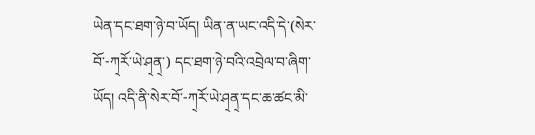ཡེན་དང་ཐག་ཉེ་བ་ཡོད། ཡིན་ན་ཡང་འདི་དེ་(སེར་བོ་-ཀ྄རོ་ཡེ་ཤ྄ན྄་) དང་ཐག་ཉེ་བའི་འབྲེལ་བ་ཞིག་ཡོད། འདི་ནི་སེར་བོ་-ཀ྄རོ་ཡེ་ཤ྄ན྄་དང་ཆ་ཚང་མི་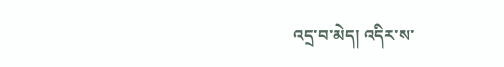འདྲ་བ་མེད། འདིར་ས་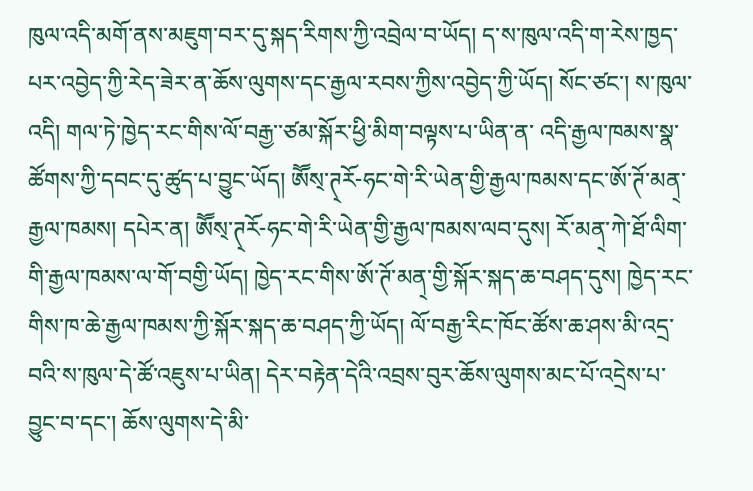ཁུལ་འདི་མགོ་ནས་མཇུག་བར་དུ་སྐད་རིགས་ཀྱི་འབྲེལ་བ་ཡོད། ད་ས་ཁུལ་འདི་ག་རེས་ཁྱད་པར་འབྱེད་ཀྱི་རེད་ཟེར་ན་ཆོས་ལུགས་དང་རྒྱལ་རབས་ཀྱིས་འབྱེད་ཀྱི་ཡོད། སོང་ཙང་། ས་ཁུལ་འདི། གལ་ཏེ་ཁྱེད་རང་གིས་ལོ་བརྒྱ་་ཙམ་སྐོར་ཕྱི་མིག་བལྟས་པ་ཡིན་ན་ འདི་རྒྱལ་ཁམས་སྣ་ཚོགས་ཀྱི་དབང་དུ་ཚུད་པ་བྱུང་ཡོད། ཨཽས྄་ཊ྄རོ-ཧང་གེ་རི་ཡེན་གྱི་རྒྱལ་ཁམས་དང་ཨོ་ཊོ་མན྄་རྒྱལ་ཁམས། དཔེར་ན། ཨཽས྄་ཊ྄རོ-ཧང་གེ་རི་ཡེན་གྱི་རྒྱལ་ཁམས་ལབ་དུས། རོ་མན྄་ཀེ་ཐོ་ལིག་གི་རྒྱལ་ཁམས་ལ་གོ་བགྱི་ཡོད། ཁྱེད་རང་གིས་ཨོ་ཊོ་མན྄་གྱི་སྐོར་སྐད་ཆ་བཤད་དུས། ཁྱེད་རང་གིས་ཁ་ཆེ་རྒྱལ་ཁམས་ཀྱི་སྐོར་སྐད་ཆ་བཤད་ཀྱི་ཡོད། ལོ་བརྒྱ་རིང་ཁོང་ཚོས་ཆ་ཤས་མི་འདྲ་བའི་ས་ཁུལ་དེ་ཚོ་འཇུས་པ་ཡིན། དེར་བརྟེན་དེའི་འབྲས་བུར་ཆོས་ལུགས་མང་པོ་འདྲེས་པ་བྱུང་བ་དང་། ཆོས་ལུགས་དེ་མི་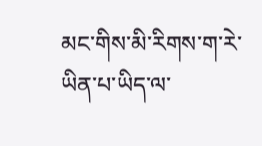མང་གིས་མི་རིགས་ག་རེ་ཡིན་པ་ཡིད་ལ་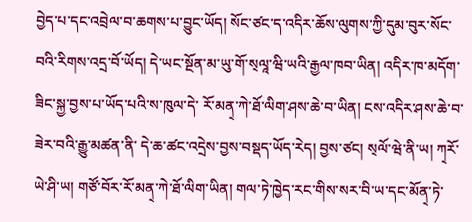བྱེད་པ་དང་འབྲེལ་བ་ཆགས་པ་བྱུང་ཡོད། སོང་ཙང་ད་འདིར་ཆོས་ལུགས་ཀྱི་དུམ་བུར་སོང་བའི་རིགས་འདྲ་བོ་ཡོད། དེ་ཡང་སྔོན་མ་ཡུ་གོ་ས྄ལཱ་ཝི་ཡའི་རྒྱལ་ཁབ་ཡིན། འདིར་ཁ་མདོག་ཟིང་སྐྱ་བྱས་པ་ཡོད་པའི་ས་ཁུལ་དེ་ རོ་མན྄་ཀེ་ཐོ་ལིག་ཤས་ཆེ་བ་ཡིན། ངས་འདིར་ཤས་ཆེ་བ་ཟེར་བའི་རྒྱུ་མཚན་ནི་ དེ་ཆ་ཚང་འདྲེས་བྱས་བསྡད་ཡོད་རེད། བྱས་ཙང། ས྄ལོ་ཝེ་ནི་ཡ། ཀ྄རོ་ཡེ་ཤི་ཡ། གཙོ་བོར་རོ་མན྄་ཀེ་ཐོ་ལིག་ཡིན། གལ་ཏེ་ཁྱེད་རང་གིས་སར་བི་ཡ་དང་མོན྄་ཏེ་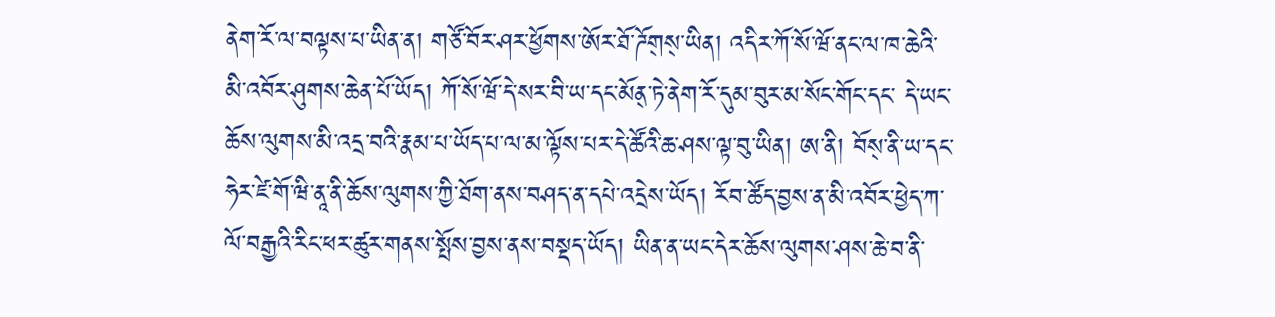ནེག་རོ་ལ་བལྟས་པ་ཡིན་ན། གཙོ་བོར་ཤར་ཕྱོགས་ཨོར་ཐོ་ཌོག྄ས྄་ཡིན། འདིར་ཀོ་སོ་ཝོ་ནང་ལ་ཁ་ཆེའི་མི་འབོར་ཤུགས་ཆེན་པོ་ཡོད། ཀོ་སོ་ཝོ་དེ་སར་བི་ཡ་དང་མོན྄་ཏེ་ནེག་རོ་དུམ་བུར་མ་སོང་གོང་དང་ དེ་ཡང་ཆོས་ལུགས་མི་འདྲ་བའི་རྣམ་པ་ཡོད་པ་ལ་མ་ལྟོས་པར་དེ་ཚོའི་ཆ་ཤས་ལྟ་བུ་ཡིན། ཨ་ནི། བོས྄་ནི་ཡ་དང་ཧེར་ཛེ་གོ་ཝི་ནཱ་ནི་ཆོས་ལུགས་ཀྱི་ཐོག་ནས་བཤད་ན་དཔེ་འདྲེས་ཡོད། རོབ་ཚོད་བྱས་ན་མི་འབོར་ཕྱེད་ཀ་ལོ་བརྒྱའི་རིང་ཕར་ཚུར་གནས་སྤོས་བྱས་ནས་བསྡད་ཡོད། ཡིན་ན་ཡང་དེར་ཆོས་ལུགས་ཤས་ཆེ་བ་ནི་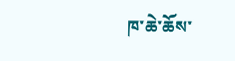ཁ་ཆེ་ཆོས་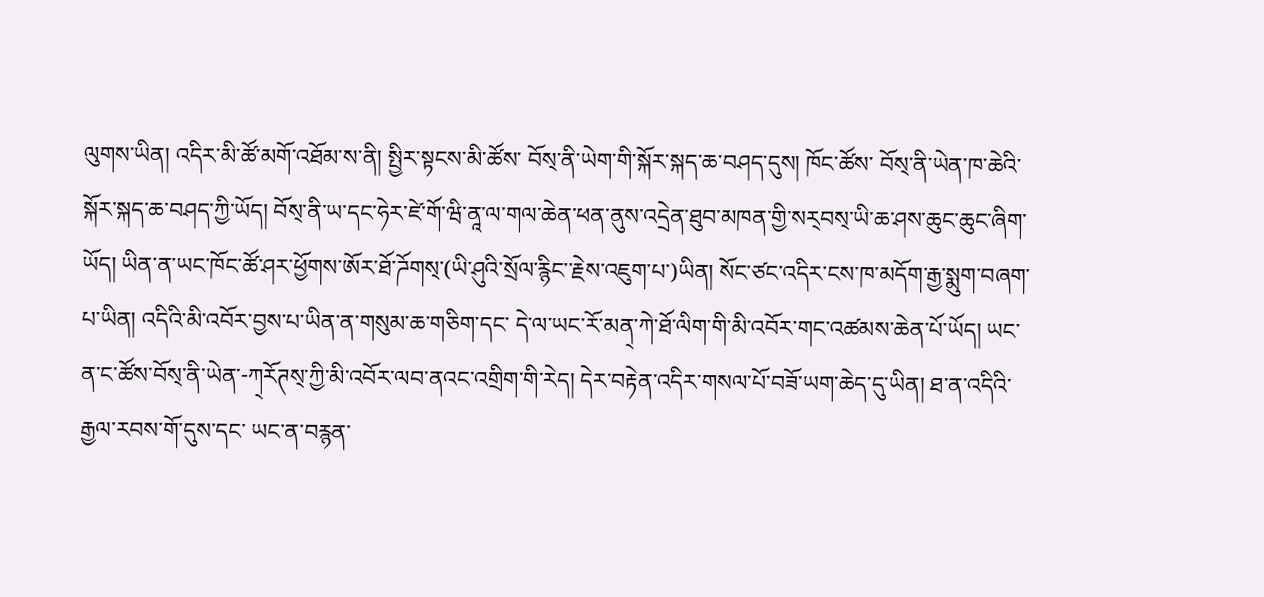ལུགས་ཡིན། འདིར་མི་ཚོ་མགོ་འཐོམ་ས་ནི། སྤྱིར་སྟངས་མི་ཚོས་ བོས྄་ནི་ཡེག་གི་སྐོར་སྐད་ཆ་བཤད་དུས། ཁོང་ཚོས་ བོས྄་ནི་ཡེན་ཁ་ཆེའི་སྐོར་སྐད་ཆ་བཤད་ཀྱི་ཡོད། བོས྄་ནི་ཡ་དང་ཧེར་ཛེ་གོ་ཝི་ནཱ་ལ་གལ་ཆེན་ཕན་ནུས་འདྲེན་ཐུབ་མཁན་གྱི་སར྄བས྄་ཡི་ཆ་ཤས་ཆུང་ཆུང་ཞིག་ ཡོད། ཡིན་ན་ཡང་ཁོང་ཚོ་ཤར་ཕྱོགས་ཨོར་ཐོ་ཌོགས྄་(ཡི་ཤུའི་སྲོལ་རྙིང་་རྗེས་འཇུག་པ་)ཡིན། སོང་ཙང་འདིར་ངས་ཁ་མདོག་རྒྱ་སྨུག་བཞག་པ་ཡིན། འདིའི་མི་འབོར་བྱས་པ་ཡིན་ན་གསུམ་ཆ་གཅིག་དང་ དེ་ལ་ཡང་རོ་མན྄་ཀེ་ཐོ་ལིག་གི་མི་འབོར་གང་འཚམས་ཆེན་པོ་ཡོད། ཡང་ན་ང་ཚོས་བོས྄་ནི་ཡེན་-ཀ྄རོཊས྄་ཀྱི་མི་འབོར་ལབ་ནའང་འགྲིག་གི་རེད། དེར་བརྟེན་འདིར་གསལ་པོ་བཟོ་ཡག་ཆེད་དུ་ཡིན། ཐ་ན་འདིའི་རྒྱལ་རབས་གོ་དུས་དང་ ཡང་ན་བརྙན་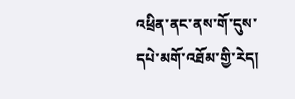འཕྲིན་ནང་ནས་གོ་དུས་དཔེ་མགོ་འཐོམ་གྱི་རེད།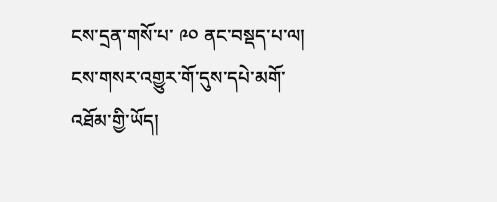ངས་དྲན་གསོ་པ་ ༩༠ ནང་བསྡད་པ་ལ། ངས་གསར་འགྱུར་གོ་དུས་དཔེ་མགོ་འཐོམ་གྱི་ཡོད།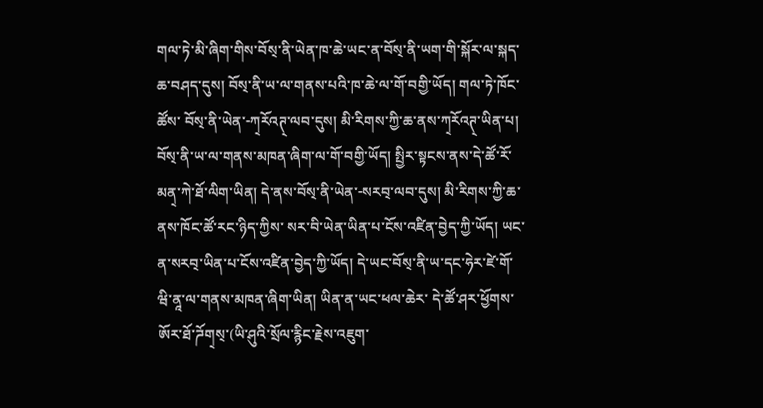གལ་ཏེ་མི་ཞིག་གིས་བོས྄་ནི་ཡེན་ཁ་ཆེ་ཡང་ན་བོས྄་ནི་ཡག་གི་སྐོར་ལ་སྐད་ཆ་བཤད་དུས། བོས྄་ནི་ཡ་ལ་གནས་པའི་ཁ་ཆེ་ལ་གོ་བགྱི་ཡོད། གལ་ཏེ་ཁོང་ཚོས་ བོས྄་ནི་ཡེན་-ཀ྄རོའཊ྄་ལབ་དུས། མི་རིགས་ཀྱི་ཆ་ནས་ཀ྄རོའཊ྄་ཡིན་པ། བོས྄་ནི་ཡ་ལ་གནས་མཁན་ཞིག་ལ་གོ་བགྱི་ཡོད། སྤྱིར་སྟངས་ནས་དེ་ཚོ་རོ་མན྄་ཀེ་ཐོ་ལིག་ཡིན། དེ་ནས་བོས྄་ནི་ཡེན་-སརབ྄་ལབ་དུས། མི་རིགས་ཀྱི་ཆ་ནས་ཁོང་ཚོ་རང་ཉིད་ཀྱིས་ སར་བི་ཡེན་ཡིན་པ་ངོས་འཛིན་བྱེད་ཀྱི་ཡོད། ཡང་ན་སརབ྄་ཡིན་པ་ངོས་འཛིན་བྱེད་ཀྱི་ཡོད། དེ་ཡང་བོས྄་ནི་ཡ་དང་ཧེར་ཛེ་གོ་ཝི་ནཱ་ལ་གནས་མཁན་ཞིག་ཡིན། ཡིན་ན་ཡང་ཕལ་ཆེར་ དེ་ཚོ་ཤར་ཕྱོགས་ཨོར་ཐོ་ཌོག྄ས྄་(ཡི་ཤུའི་སྲོལ་རྙིང་རྗེས་འཇུག་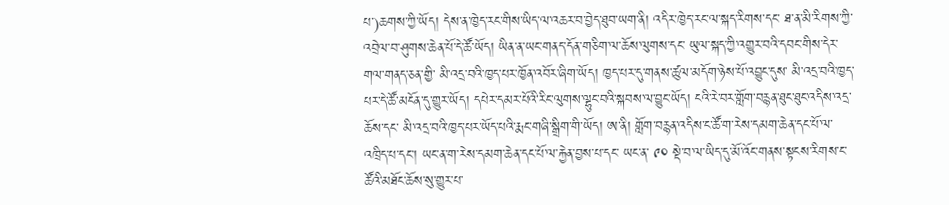པ་)ཆགས་ཀྱི་ཡོད། དེས་ན་ཁྱེད་རང་གིས་ཡིད་ལ་འཆར་བ་བྱེད་ཐུབ་ཡག་ནི། འདིར་ཁྱེད་རང་ལ་སྐད་རིགས་དང་ ཐ་ན་མི་རིགས་ཀྱི་འབྲེལ་བ་ཤུགས་ཆེན་པོ་དེ་ཚོ་ཡོད། ཡིན་ན་ཡང་གནད་དོན་གཅིག་ལ་ཆོས་ལུགས་དང་ ཡུལ་སྐད་ཀྱི་འགྱུར་བའི་དབང་གིས་དེར་གལ་གནད་ཅན་གྱི་ མི་འདྲ་བའི་ཁྱད་པར་ཁྱོན་འབོར་ཞིག་ཡོད། ཁྱད་པར་དུ་གནས་ཚུལ་མདོག་ཉེས་པོ་འབྱུང་དུས་ མི་འདྲ་བའི་ཁྱད་པར་དེ་ཚོ་མངོན་དུ་གྱུར་ཡོད། དཔེར་དམར་པོའི་རིང་ལུགས་ལྷུང་བའི་སྐབས་ལ་བྱུང་ཡོད། ངའི་རེ་བར་གློག་བརྙན་ཐུང་ཐུང་འདིས་འདྲ་ཆོས་དང་ མི་འདྲ་བའི་ཁྱད་པར་ཡོད་པའི་རྨང་གཞི་སྒྲིག་གི་ཡོད། ཨ་ནི། གློག་བརྙན་འདིས་ང་ཚོ་ག་རེས་དམག་ཆེན་དང་པོ་ལ་འཁྲིད་པ་དང་། ཡང་ན་ག་རེས་དམག་ཆེན་དང་པོ་ལ་རྐྱེན་བྱས་པ་དང་ ཡང་ན་ ༩༠ སྡེ་བ་ལ་ཡིད་དུ་མོ་འོང་གནས་སྟངས་རིགས་ང་ཚོའི་མཐོང་ཆོས་སུ་གྱུར་པ་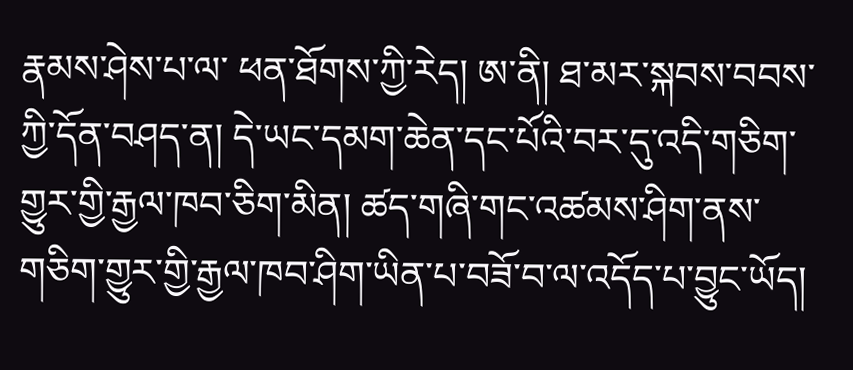རྣམས་ཤེས་པ་ལ་ ཕན་ཐོགས་ཀྱི་རེད། ཨ་ནི། ཐ་མར་སྐབས་བབས་ཀྱི་དོན་བཤད་ན། དེ་ཡང་དམག་ཆེན་དང་པོའི་བར་དུ་འདི་གཅིག་གྱུར་གྱི་རྒྱལ་ཁབ་ཅིག་མིན། ཚད་གཞི་གང་འཚམས་ཤིག་ནས་གཅིག་གྱུར་གྱི་རྒྱལ་ཁབ་ཤིག་ཡིན་པ་བཟོ་བ་ལ་འདོད་པ་བྱུང་ཡོད།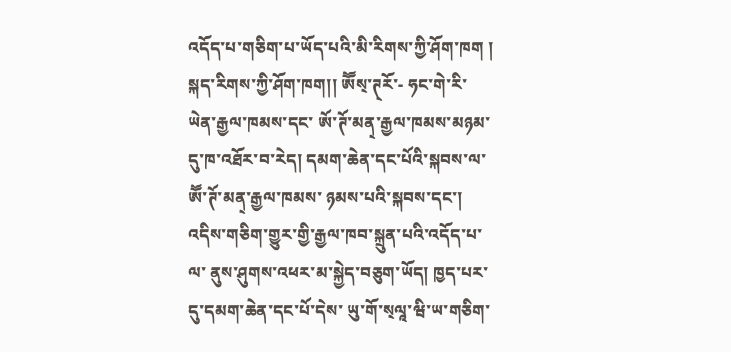འདོད་པ་གཅིག་པ་ཡོད་པའི་མི་རིགས་ཀྱི་ཤོག་ཁག ། སྐད་རིགས་ཀྱི་ཤོག་ཁག།། ཨཽས྄་ཊ྄རོ་- ཧང་གེ་རི་ཡེན་རྒྱལ་ཁམས་དང་ ཨོ་ཊོ་མན྄་རྒྱལ་ཁམས་མཉམ་དུ་ཁ་འཐོར་བ་རེད། དམག་ཆེན་དང་པོའི་སྐབས་ལ་ཨཽ་ཊོ་མན྄་རྒྱལ་ཁམས་ ཉམས་པའི་སྐབས་དང་། འདིས་གཅིག་གྱུར་གྱི་རྒྱལ་ཁབ་སྐྲུན་པའི་འདོད་པ་ལ་ ནུས་ཤུགས་འཕར་མ་སྐྱེད་བཅུག་ཡོད། ཁྱད་པར་དུ་དམག་ཆེན་དང་པོ་དེས་ ཡུ་གོ་ས྄ལཱ་ཝི་ཡ་གཅིག་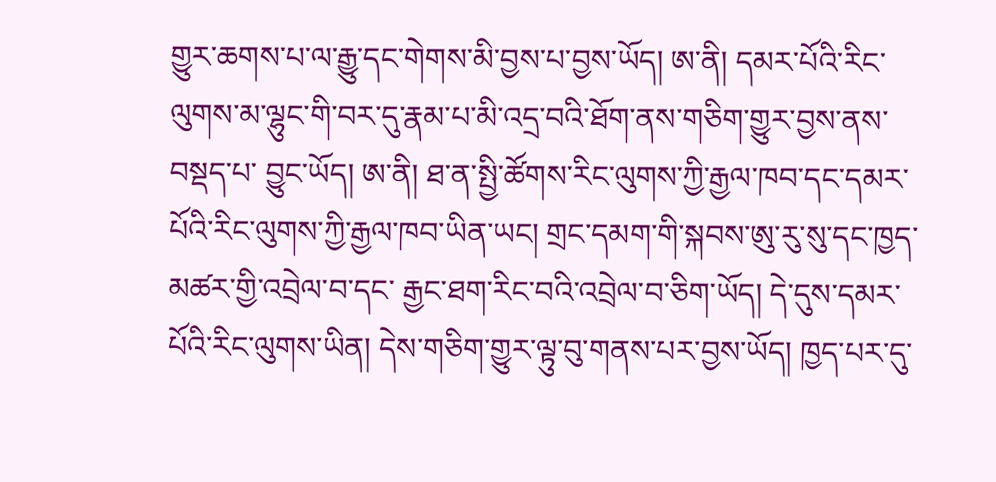གྱུར་ཆགས་པ་ལ་རྒྱུ་དང་གེགས་མི་བྱས་པ་བྱས་ཡོད། ཨ་ནི། དམར་པོའི་རིང་ལུགས་མ་ལྷུང་གི་བར་དུ་རྣམ་པ་མི་འདྲ་བའི་ཐོག་ནས་གཅིག་གྱུར་བྱས་ནས་བསྡད་པ་ བྱུང་ཡོད། ཨ་ནི། ཐ་ན་སྤྱི་ཚོགས་རིང་ལུགས་ཀྱི་རྒྱལ་ཁབ་དང་དམར་པོའི་རིང་ལུགས་ཀྱི་རྒྱལ་ཁབ་ཡིན་ཡང། གྲང་དམག་གི་སྐབས་ཨུ་རུ་སུ་དང་ཁྱད་མཚར་གྱི་འབྲེལ་བ་དང་ རྒྱང་ཐག་རིང་བའི་འབྲེལ་བ་ཅིག་ཡོད། དེ་དུས་དམར་པོའི་རིང་ལུགས་ཡིན། དེས་གཅིག་གྱུར་ལྟུ་བུ་གནས་པར་བྱས་ཡོད། ཁྱད་པར་དུ་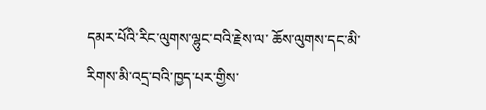དམར་པོའི་རིང་ལུགས་ལྷུང་བའི་རྗེས་ལ་ ཆོས་ལུགས་དང་མི་རིགས་མི་འདྲ་བའི་ཁྱད་པར་གྱིས་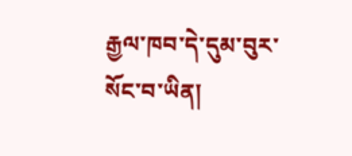རྒྱལ་ཁབ་དེ་དུམ་བུར་སོང་བ་ཡིན།